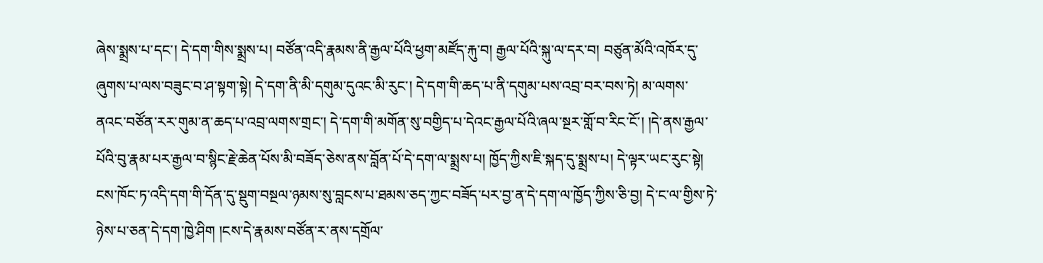ཞེས་སྨྲས་པ་དང་། དེ་དག་གིས་སྨྲས་པ། བཙོན་འདི་རྣམས་ནི་རྒྱལ་པོའི་ཕྱག་མཛོད་རྐུ་བ། རྒྱལ་པོའི་སྐུ་ལ་དར་བ། བཙུན་མོའི་འཁོར་དུ་ཞུགས་པ་ལས་བཟུང་བ་ཤ་སྟག་སྟེ། དེ་དག་ནི་མི་དགུམ་དུའང་མི་རུང་། དེ་དག་གི་ཆད་པ་ནི་དགུམ་པས་འབྲ་བར་བས་ཏེ། མ་ལགས་ནའང་བཙོན་རར་གུམ་ན་ཆད་པ་འབྲ་ལགས་གྲང་། དེ་དག་གི་མགོན་སུ་བགྱིད་པ་དེའང་རྒྱལ་པོའི་ཞལ་སྔར་གློ་བ་རིང་ངོ་། །དེ་ནས་རྒྱལ་པོའི་བུ་རྣམ་པར་རྒྱལ་བ་སྙིང་རྗེ་ཆེན་པོས་མི་བཟོད་ཅེས་ནས་བློན་པོ་དེ་དག་ལ་སྨྲས་པ། ཁྱོད་ཀྱིས་ཇི་སྐད་དུ་སྨྲས་པ། དེ་ལྟར་ཡང་རུང་སྟེ། ངས་ཁོང་ཏ་འདི་དག་གི་དོན་དུ་སྡུག་བསྔལ་ཉམས་སུ་བླངས་པ་ཐམས་ཅད་ཀྱང་བཟོད་པར་བྱ་ན་དེ་དག་ལ་ཁྱོད་ཀྱིས་ཅི་བྱ། དེ་ང་ལ་གྱིས་ཏེ་ཉེས་པ་ཅན་དེ་དག་ཁྱེ་ཤིག །ངས་དེ་རྣམས་བཙོན་ར་ནས་དགྲོལ་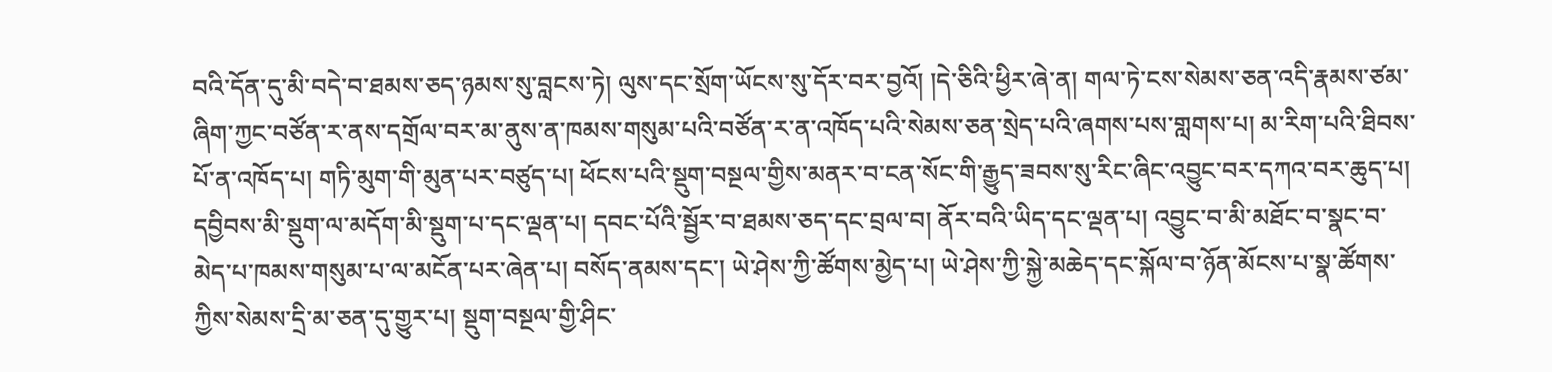བའི་དོན་དུ་མི་བདེ་བ་ཐམས་ཅད་ཉམས་སུ་བླངས་ཏེ། ལུས་དང་སྲོག་ཡོངས་སུ་དོར་བར་བྱའོ། །དེ་ཅིའི་ཕྱིར་ཞེ་ན། གལ་ཏེ་ངས་སེམས་ཅན་འདི་རྣམས་ཙམ་ཞིག་ཀྱང་བཙོན་ར་ནས་དགྲོལ་བར་མ་ནུས་ན་ཁམས་གསུམ་པའི་བཙོན་ར་ན་འཁོད་པའི་སེམས་ཅན་སྲེད་པའི་ཞགས་པས་གླགས་པ། མ་རིག་པའི་ཐིབས་པོ་ན་འཁོད་པ། གཏི་མུག་གི་མུན་པར་བཙུད་པ། ཕོངས་པའི་སྡུག་བསྔལ་གྱིས་མནར་བ་ངན་སོང་གི་རྒྱུད་ཟབས་སུ་རིང་ཞིང་འབྱུང་བར་དཀའ་བར་ཆུད་པ། དབྱིབས་མི་སྡུག་ལ་མདོག་མི་སྡུག་པ་དང་ལྡན་པ། དབང་པོའི་སྦྱོར་བ་ཐམས་ཅད་དང་བྲལ་བ། ནོར་བའི་ཡིད་དང་ལྡན་པ། འབྱུང་བ་མི་མཐོང་བ་སྣང་བ་མེད་པ་ཁམས་གསུམ་པ་ལ་མངོན་པར་ཞེན་པ། བསོད་ནམས་དང་། ཡེ་ཤེས་ཀྱི་ཚོགས་མྱེད་པ། ཡེ་ཤེས་ཀྱི་སྐྱེ་མཆེད་དང་སྐོལ་བ་ཉོན་མོངས་པ་སྣ་ཚོགས་ཀྱིས་སེམས་དྲི་མ་ཅན་དུ་གྱུར་པ། སྡུག་བསྔལ་གྱི་ཤིང་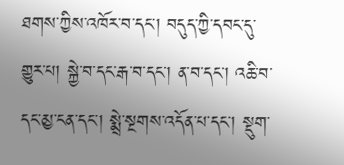ཐགས་ཀྱིས་འཁོར་བ་དང་། བདུད་ཀྱི་དབང་དུ་གྱུར་པ། སྐྱེ་བ་དང་རྒ་བ་དང་། ན་བ་དང་། འཆི་བ་དང་མྱ་ངན་དང་། སྨྲེ་སྔགས་འདོན་པ་དང་། སྡུག་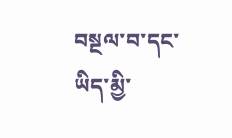བསྔལ་བ་དང་ཡིད་མྱི་